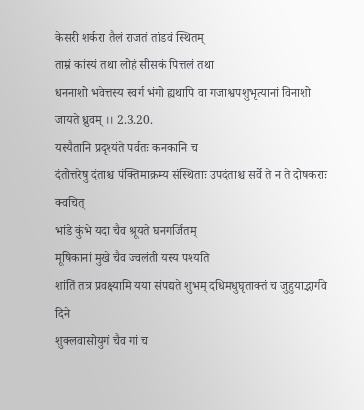केसरी शर्करा तैलं राजतं तांडवं स्थितम्
ताम्रं कांस्यं तथा लोहं सीसकं पित्तलं तथा
धननाशो भवेत्तस्य स्वर्ग भंगो ह्यथापि वा गजाश्वपशुभृत्यानां विनाशो जायते ध्रुवम् ।। 2.3.20.
यस्यैतानि प्रदृश्यंते पर्वतः कनकानि च
दंतोत्तरेषु दंताश्च पंक्तिमाक्रम्य संस्थिताः उपदंताश्च सर्वे ते न ते दोषकराः क्वचित्
भांडे कुंभे यदा चैव श्रूयते घनगर्जितम्
मूषिकानां मुखे चैव ज्वलंती यस्य पश्यति
शांतिं तत्र प्रवक्ष्यामि यया संपद्यते शुभम् दधिमधुघृताक्तं च जुहुयाद्भार्गवे दिने
शुक्लवासोयुगं चैव गां च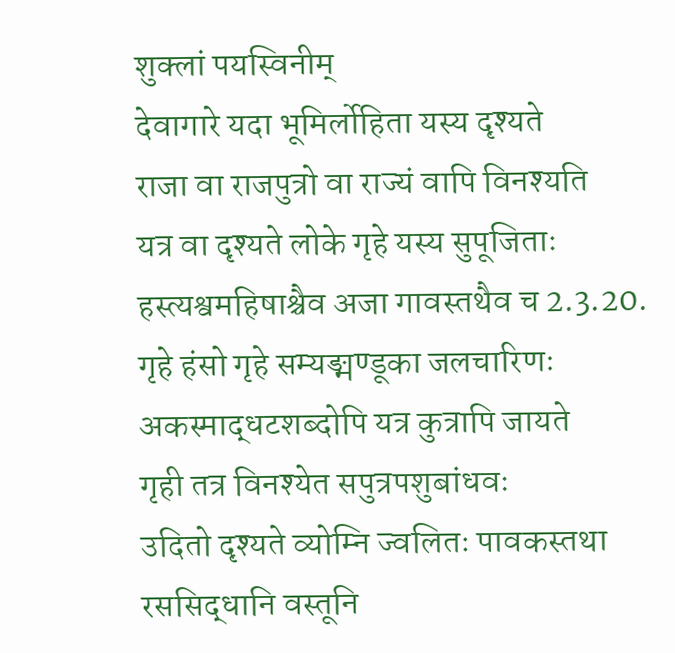शुक्लां पयस्विनीम्
देवागारे यदा भूमिर्लोहिता यस्य दृश्यते
राजा वा राजपुत्रो वा राज्यं वापि विनश्यति
यत्र वा दृश्यते लोके गृहे यस्य सुपूजिताः
हस्त्यश्वमहिषाश्चैव अजा गावस्तथैव च 2.3.20.
गृहे हंसो गृहे सम्यङ्मण्डूका जलचारिणः
अकस्माद्धटशब्दोपि यत्र कुत्रापि जायते
गृही तत्र विनश्येत सपुत्रपशुबांधवः
उदितो दृश्यते व्योम्नि ज्वलितः पावकस्तथा
रससिद्धानि वस्तूनि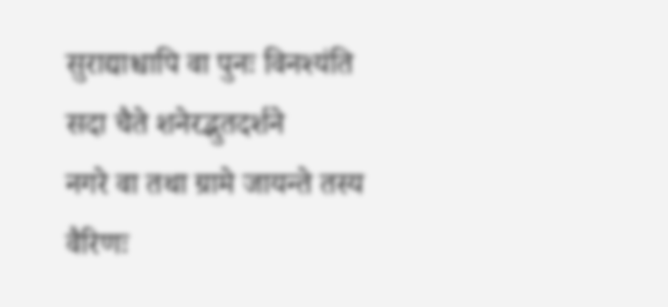सुराद्याश्चापि वा पुनः विनश्यंति सदा चैते शनेरद्भुतदर्शने
नगरे वा तथा ग्रामे जायन्ते तस्य वैरिणः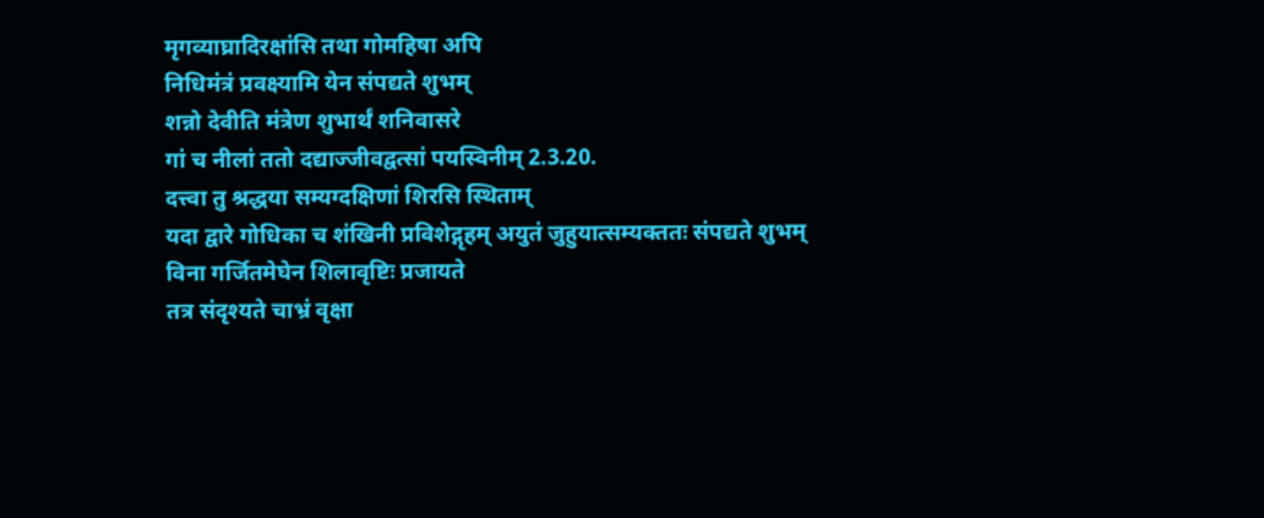मृगव्याघ्रादिरक्षांसि तथा गोमहिषा अपि
निधिमंत्रं प्रवक्ष्यामि येन संपद्यते शुभम्
शन्नो देवीति मंत्रेण शुभार्थं शनिवासरे
गां च नीलां ततो दद्याज्जीवद्वत्सां पयस्विनीम् 2.3.20.
दत्त्वा तु श्रद्धया सम्यग्दक्षिणां शिरसि स्थिताम्
यदा द्वारे गोधिका च शंखिनी प्रविशेद्गृहम् अयुतं जुहुयात्सम्यक्ततः संपद्यते शुभम्
विना गर्जितमेघेन शिलावृष्टिः प्रजायते
तत्र संदृश्यते चाभ्रं वृक्षा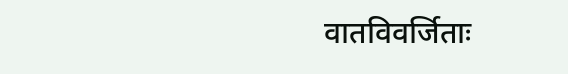वातविवर्जिताः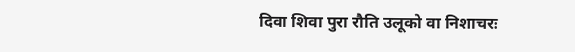दिवा शिवा पुरा रौति उलूको वा निशाचरः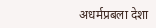अधर्मप्रबला देशा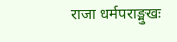राजा धर्मपराङ्मुखः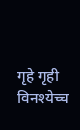गृहे गृही विनश्येच्च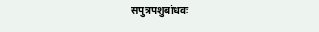सपुत्रपशुबांधवः